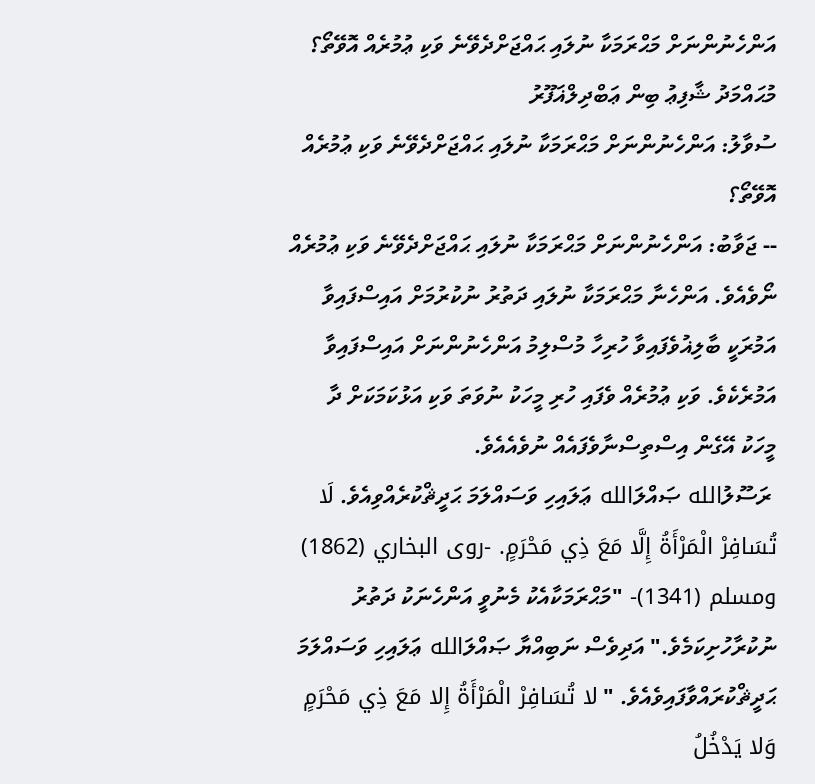އަންހެނުންނަށް މަޙްރަމަކާ ނުލައި ޙައްޖަށްދެވޭނެ ވަކި ޢުމުރެއް އޮވޭތޯ؟
މުޙައްމަދު ޝާފިޢު ބިން ޢަބްދިލްޣަފޫރު
ސުވާލު: އަންހެނުންނަށް މަޙްރަމަކާ ނުލައި ޙައްޖަށްދެވޭނެ ވަކި ޢުމުރެއް އޮވޭތޯ؟
-- ޖަވާބު: އަންހެނުންނަށް މަޙްރަމަކާ ނުލައި ޙައްޖަށްދެވޭނެ ވަކި ޢުމުރެއް ނޯވެއެވެ. އަންހެނާ މަޙްރަމަކާ ނުލައި ދަތުރު ނުކުރުމަށް އައިސްފައިވާ އަމުރަކީ ބާލިޣުވެފައިވާ ހުރިހާ މުސްލިމު އަންހެނުންނަށް އައިސްފައިވާ އަމުރެކެވެ. ވަކި ޢުމުރެއް ވެފައި ހުރި މީހަކު ނުވަތަ ވަކި އަޅުކަމަކަށް ދާ މީހަކު އޭގެން އިސްތިސްނާވެފައެއް ނުވެއެއެވެ.
 ރަސޫލުالله ޞައްލަالله ޢަލައިހި ވަސައްލަމަ ޙަދީޘްކުރެއްވިއެވެ. لَا تُسَافِرْ الْمَرْأَةُ إِلَّا مَعَ ذِي مَحْرَمٍ. -روى البخاري (1862) ومسلم (1341)- "މަޙްރަމަކާއެކު މެނުވީ އަންހެނަކު ދަތުރު ނުކުރާހުށިކަމެވެ." އަދިވެސް ނަބިއްޔާ ޞައްލަالله ޢަލައިހި ވަސައްލަމަ ޙަދީޘްކުރައްވާފައިވެއެވެ. " لا تُسَافِرْ الْمَرْأَةُ إِلا مَعَ ذِي مَحْرَمٍ وَلا يَدْخُلُ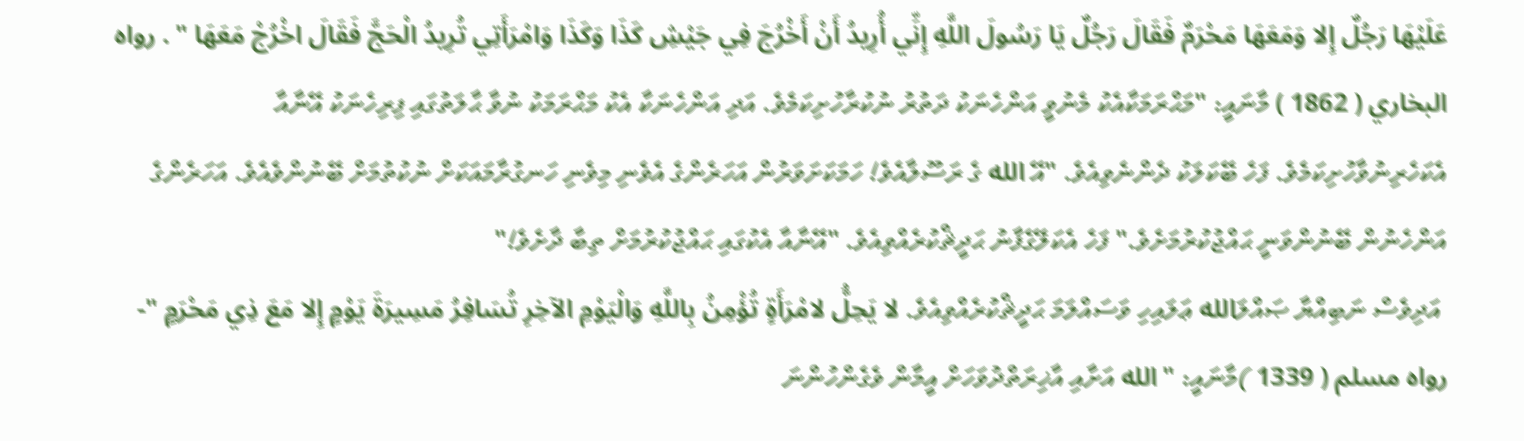عَلَيْهَا رَجُلٌ إِلا وَمَعَهَا مَحْرَمٌ فَقَالَ رَجُلٌ يَا رَسُولَ اللَّهِ إِنِّي أُرِيدُ أَنْ أَخْرُجَ فِي جَيْشِ كَذَا وَكَذَا وَامْرَأَتِي تُرِيدُ الْحَجَّ فَقَالَ اخْرُجْ مَعَهَا " . رواه البخاري ( 1862 ) މާނައީ: "މަޙްރަމަކާއެކު މެނުވީ އަންހެނަކު ދަތުރު ނުކުރާހުށިކަމެވެ. އަދި އަންހެނަކާ އެކު މަޙްރަމަކު ނުވާ ޙާލަތުގައި ފިރިހެނަކު އޭނާއާ އެކަހެރިނުވާހުށިކަމެވެ. ފަހެ ބޭކަލަކު ދެންނެވިއެވެ. "އޭ الله ގެ ރަސޫލާއެވެ! ހަމަކަށަވަރުން އަހަރެންގެ އެވެނި މިވެނި ހަނގުރާމައަކަށް ނުކުތުމަށް ބޭނުންވެއެވެ. އަހަރެންގެ އަންހެނުން ބޭނުންވަނީ ޙައްޖުކުރުމަށެވެ." ފަހެ އެކަލޭގެފާނު ޙަދީޘްކުރެއްވިއެވެ. "އޭނާއާ އެކުގައި ޙައްޖުކުރުމަށް ތިބާ ދާށެވެ!"
 އަދިވެސް ނަބިއްޔާ ޞައްލަالله ޢަލައިހި ވަސައްލަމަ ޙަދީޘްކުރެއްވިއެވެ. لا يَحِلُّ لامْرَأَةٍ تُؤْمِنُ بِاللَّهِ وَالْيَوْمِ الآخِرِ تُسَافِرُ مَسِيرَةَ يَوْمٍ إِلا مَعَ ذِي مَحْرَمٍ "- رواه مسلم ( 1339 )މާނައީ: "الله އަށާއި އާޚިރަތްދުވަހަށް އީމާން ވެގެންހުންނަ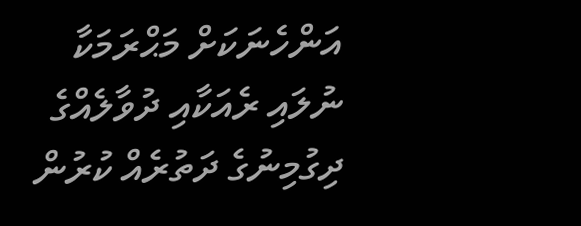އަންހެނަކަށް މަޙްރަމަކާ ނުލައި ރެއަކާއި ދުވާލެއްގެ ދިގުމިނުގެ ދަތުރެއް ކުރުން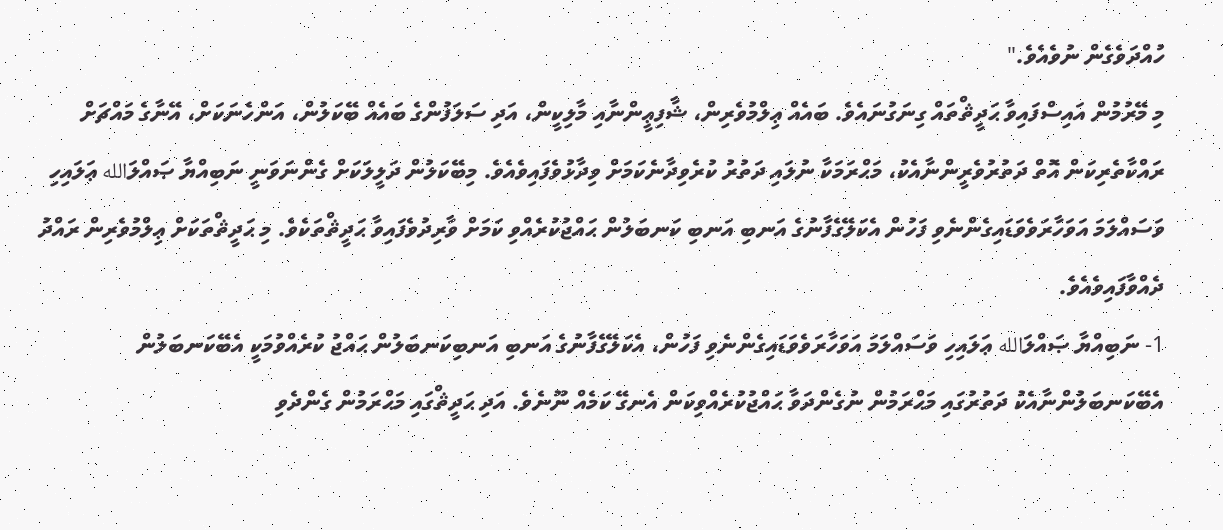ހުއްދަވެގެން ނުވެއެވެ."
މި މޭރުމުން އައިސްފައިވާ ޙަދީޘްތައް ގިނަގުނައެވެ. ބައެއް ޢިލްމުވެރިން، ޝާފިޢީންނާއި މާލިކީން، އަދި ސަލަފުންގެ ބައެއް ބޭކަލުން، އަންހެނަކަށް، އޭނާގެ މައްޗަށް ރައްކާތެރިކަން އޮތް ދަތުރުވެރީންނާއެކު، މަޙްރަމަކާ ނުލައި ދަތުރު ކުރެވިދާނެކަމަށް ވިދާޅުވެފައިވެއެވެ. މިބޭކަލުން ދަލީލަކަށް ގެންނަވަނީ ނަބިއްޔާ ޞައްލަالله ޢަލައިހި ވަސައްލަމަ އަވަހާރަވެވަޑައިގެންނެވި ފަހުން އެކަލޭގެފާނުގެ އަނބި އަނބި ކަނބަލުން ޙައްޖުކުރެއްވި ކަމަށް ވާރިދުވެފައިވާ ޙަދީޘްތަކެވެ. މި ޙަދީޘްތަކަށް ޢިލްމުވެރިން ރައްދު ދެއްވާފައިވެއެވެ.
1- ނަބިއްޔާ ޞައްލަالله ޢަލައިހި ވަސައްލަމަ އަވަހާރަވެވަޑައިގެންނެވި ފަހުން، އެކަލޭގެފާނުގެ އަނބި އަނބިކަނބަލުން ޙައްޖު ކުރެއްވުމަކީ އެބޭކަނބަލުން އެބޭކަނބަލުންނާއެކު ދަތުރުގައި މަޙްރަމުން ނުގެންދަވާ ޙައްޖުކުރެއްވިކަން އެނގޭ ކަމެއް ނޫނެވެ. އަދި ޙަދީޘްގައި މަޙްރަމުން ގެންދެވި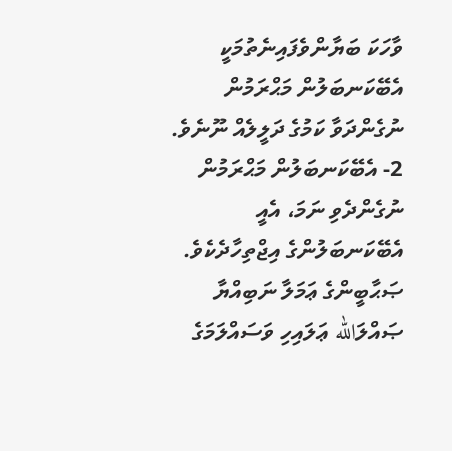ވާހަކަ ބަޔާންވެފައިނެތުމަކީ އެބޭކަނބަލުން މަޙްރަމުން ނުގެންދަވާ ކަމުގެ ދަލީލެއް ނޫނެވެ.
2- އެބޭކަނބަލުން މަޙްރަމުން ނުގެންދެވި ނަމަ، އެއީ އެބޭކަނބަލުންގެ އިޖްތިހާދެކެވެ. ޞަޙާބީންގެ ޢަމަލާ ނަބިއްޔާ ޞައްލަالله ޢަލައިހި ވަސައްލަމަގެ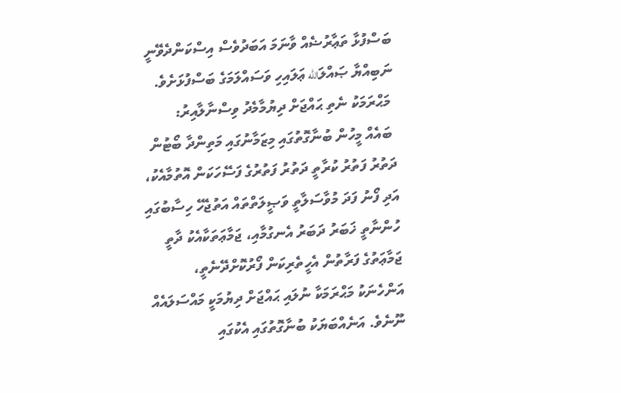ބަސްފުޅާ ތަޢާރުޟެއް ވާނަމަ އަބަދުވެސް އިސްކަންދެވޭނީ ނަބިއްޔާ ޞައްލަالله ޢަލައިހި ވަސައްލަމަގެ ބަސްފުޅަށެވެ.
 މަޙްރަމަކު ނެތި ޙައްޖަށް ދިޔުމާމެދު ވިސްނާލާއިރު:
 ބައެއް މީހުން ބުނާގޮތުގައި މިޒަމާނުގައި މަތިންދާ ބޯޓުން ދަތުރު ފަތުރު ކުރާތީ ދަތުރު ފަތުރުގެ ފަސޭހަކަން އޮތުމާއެކު، އަދި ފޯނު ފަދަ މުވާސަލާތީ ވަޞީލަތްތައް އަތުޖެހޭ ހިސާބުގައި ހުންނާތީ ޚަބަރު ދަބަރު އެނގުމާއި، ޖަމާޢަތަކާއެކު ދާތީ ޖަމާޢަތުގެ ފަރާތުން އެހީތެރިކަން ފޯރުކޮށްދޭނެތީ، އަންހެނަކު މަޙްރަމަކާ ނުލައި ޙައްޖަށް ދިޔުމަކީ މައްސަލައެއް ނޫނެވެ. އަނެއްބަޔަކު ބުނާގޮތުގައި އެކުގައި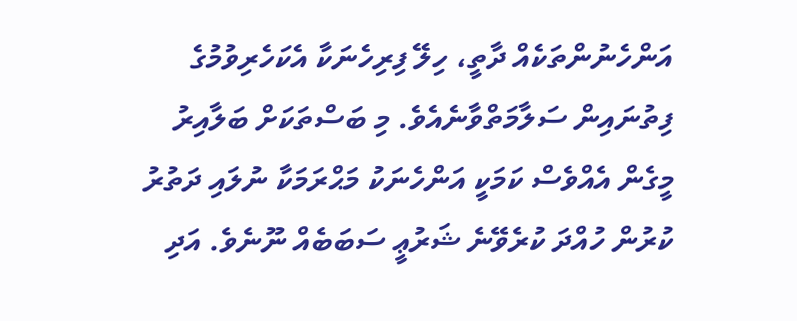އަންހެނުންތަކެއް ދާތީ، ހިލޭ ފިރިހެނަކާ އެކަހެރިވުމުގެ ފިތުނައިން ސަލާމަތްވާނެއެވެ. މި ބަސްތަކަށް ބަލާއިރު މީގެން އެއްވެސް ކަމަކީ އަންހެނަކު މަޙްރަމަކާ ނުލައި ދަތުރު ކުރުން ހުއްދަ ކުރެވޭނެ ޝަރުޢީ ސަބަބެއް ނޫނެވެ. އަދި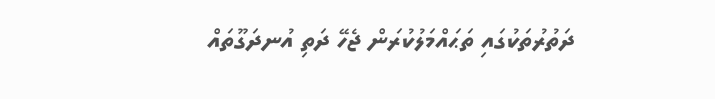ދަތުރުތަކުގައި ތަޙައްމަލުކުރަން ޖެހޭ ދަތި އުނދަގޫތައް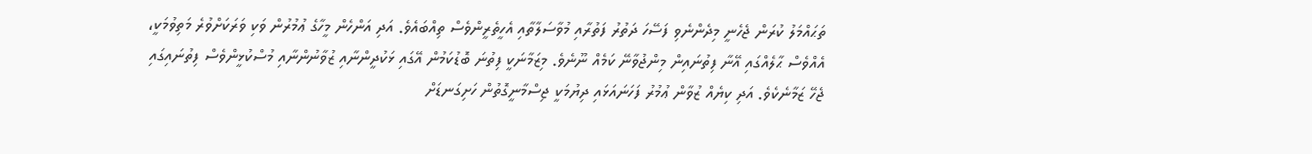ތަޙައްމަލު ކުރަން ޖެހެނީ މިދެންނެވި ފަސޭހަ ދަތުރު ފަތުރާއި މުވާސަލާތާއި އެހީތެރީންވެސް ތިއްބައެވެ. އަދި އަންހެން މީހާގެ ޢުމުރުން ވަކި ވަރަކަށްވުރެ މަތިވުމަކީ، އެއްވެސް ޙާލެއްގައި އޭނާ ފިތުނައިން މިންޖުވާނޭ ކަމެއް ނޫނެވެ. މިޒަމާނަކީ ފިތުނަ ބޮޑުކަމުން އޭގައި ޅަކުދީންނާއި ޒުވާނުންނާއި މުސްކުޅީންވެސް ފިތުނައިގައި ޖެހޭ ޒަމާނެކެވެ. އަދި ކިޔެއް ޒުވާން ޢުމުރު ފަހަނައަޅައި ދިޔުމަކީ ޖިސްމާނީގޮތުން ހަށިގަނޑަށް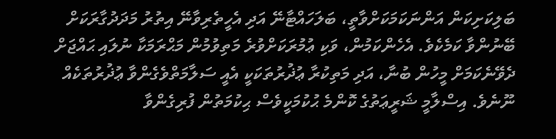ބަލިކަށިކަން އަންނަކަމަކަށްވާތީ، ބަލަހައްޓާނޭ އަދި އެހީތެރިވާނޭ އިތުރު މަދަދުގާރަކަށް ބޭނުންވާ ކަމެކެވެ. އެހެންކަމުން، ވަކި ޢުމުރަކަށްވުރެ މަތިވުމުން މަޙްރަމަކާ ނުލައި ޙައްޖަށް ދެވޭނެކަމަށް މީހުން ބުނާ، އަދި މަތިކުރާ ޢުޛުރުތަކަކީ އެއީ ސަލާމަތްވެގެންވާ ޢުޛުރުތަކެއް ނޫނެވެ. އިސްލާމީ ޝަރީޢަތުގެ ކޮންމެ ޙުކުމަކީވެސް ޙިކުމަތުން ފުރިގެންވާ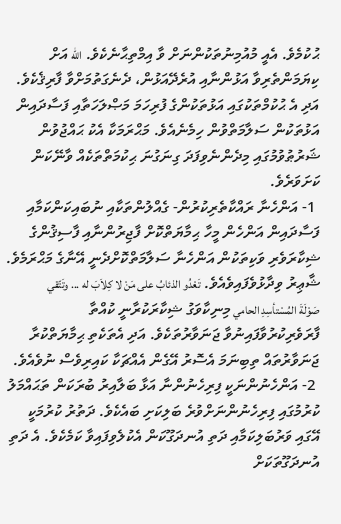ޙުކުމެވެ. އެއީ މުއުމިނުތަކުންނަށް ވާ އިމްތިޙާނެކެވެ. الله އަށް ކިޔަމަންތެރިވާ އަޅުންނާއި އުރެދޭއަޅުން، ދެނެގަތުމަށްވާ ފާރިޤެކެވެ. އަދި އެ ޙުކުމްތަކުގައި އަޅުތަކުންގެ ފުރިހަމަ މަޞްލަހަތާއި ފަސާދައިން އަޅުތަކުން ސަލާމަތްވުން ހިމެނެއެވެ. މަޙްރަމަކާ އެކު ޙައްޖުވުން ޝަރުޠުވުމުގައި މިދެންނެވިފަދަ ގިނަގުނަ ޙިކުމަތްތަކެއް ވާނޭކަން ކަށަވަރެވެ.
 1- އަންހެނާ ރައްކާތެރިކުރުން- ގެއްލުންތަކާއި ނުބައިކަންކަމާއި ފަސާދައިން އަންހެން މީހާ ޙިމާޔަތްކޮށް ފާޖިރުންނާއި ފާސިޤުންގެ ޝިކާރަވެރި ވަކިތަކުން އަންހެނާ ސަލާމަތްކޮށްދެނީ އޭނާގެ މަޙްރަމެވެ. ޝާޢިރު ވިދާޅުވެފައިވެއެވެ. تَعْدُو الذئابُ على مَنْ لا كِلاَبَ له ... وتَتّقي صَوْلَةَ المُسْتأسِدِ الحامي މިނިކާވަގު ޝިކާރަކުރާނީ ކުއްތާ ފާރަވެރިކުރުވާފައިނުވާ ޖަނަވާރުތަކެވެ. އަދި އެތަކެތި ޙިމާޔަތްކުރާ ޖަނަވާރުތައް ތިބިނަމަ އެސޮރު އޭގެން އެއްޗަކާ ކައިރިވެސް ނުވެއެވެ.
 2- އަންހެނުންނަކީ ފިރިހެނުންނާ އަޅާ ބަލާއިރު ބުރަކަން ތަޙައްމަލު ކުރުމުގައި ފިރިހެނުންނަށްވުރެ ބަލިކަށި ބައެކެވެ. ދަތުރު ކުރުމަކީ އޭގައި ވަރުބަލިކަމާއި ދަތި އުނދަގޫކަން އެކުލެވިފައިވާ ކަމެކެވެ. އެ ދަތި އުނދަގޫތަކަށް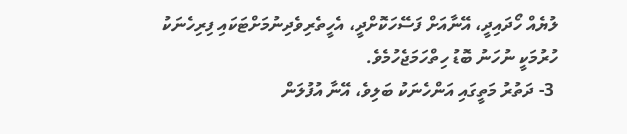ލުޔެއް ހޯދައިދީ، އޭނާއަށް ފަސޭހަކޮށްދީ، އެހީތެރިވެދިނުމަށްޓަކައި ފިރިހެނަކު ހުރުމަކީ ނުހަނު ބޮޑު ހިތްހަމަޖެހުމެވެ.
 3- ދަތުރު މަތީގައި އަންހެނަކު ބަލިވެ، އޭނާ އުފުލަން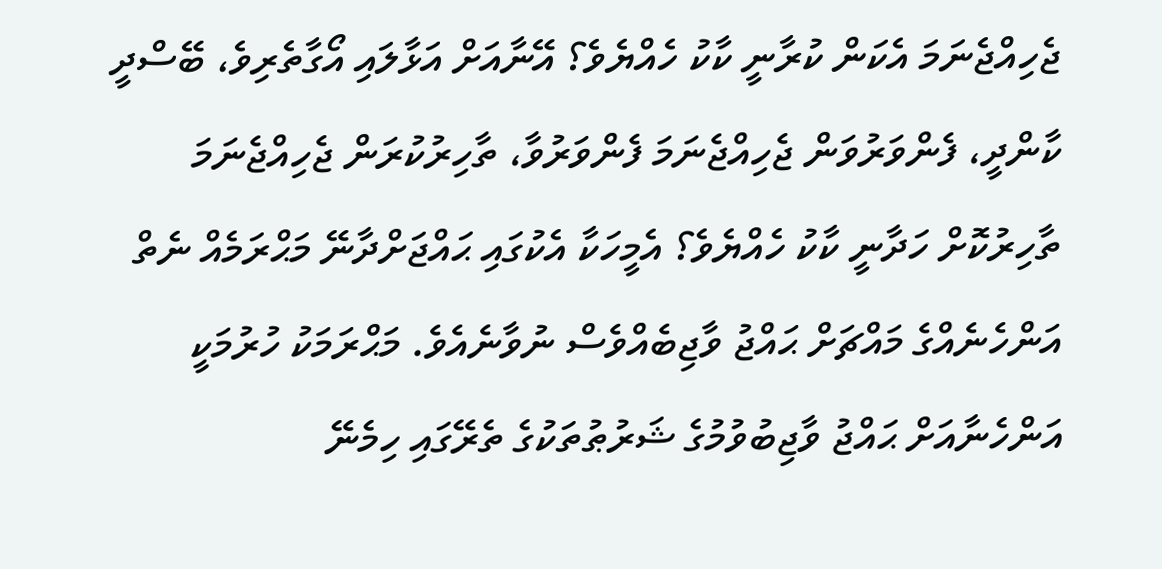ޖެހިއްޖެނަމަ އެކަން ކުރާނީ ކާކު ހެއްޔެވެ؟ އޭނާއަށް އަޅާލައި އޯގާތެރިވެ، ބޭސްދީ ކާންދީ، ފެންވަރުވަން ޖެހިއްޖެނަމަ ފެންވަރުވާ، ތާހިރުކުރަން ޖެހިއްޖެނަމަ ތާހިރުކޮށް ހަދާނީ ކާކު ހެއްޔެވެ؟ އެމީހަކާ އެކުގައި ޙައްޖަށްދާނޭ މަޙްރަމެއް ނެތް އަންހެނެއްގެ މައްޗަށް ޙައްޖު ވާޖިބެއްވެސް ނުވާނެއެވެ. މަޙްރަމަކު ހުރުމަކީ އަންހެނާއަށް ޙައްޖު ވާޖިބުވުމުގެ ޝަރުޠުތަކުގެ ތެރޭގައި ހިމެނޭ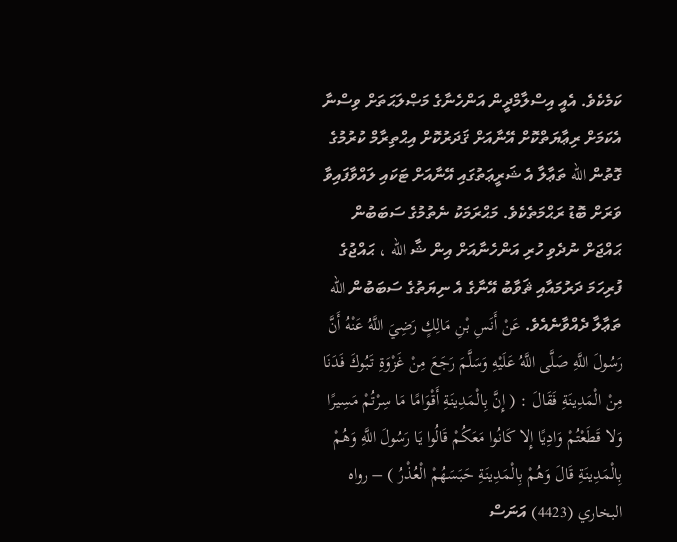ކަމެކެވެ. އެއީ އިސްލާމްދީން އަންހެނާގެ މަޞްލަޙަތަށް ވިސްނާ އެކަމަށް ރިޢާޔަތްކޮށް އޭނާއަށް ޤަދަރުކޮށް އިޙްތިރާމް ކުރުމުގެ ގޮތުން الله ތަޢާލާ އެ ޝަރީޢަތުގައި އޭނާއަށް ޓަކައި ލައްވާފައިވާ ވަރަށް ބޮޑު ރަޙްމަތެކެވެ. މަޙްރަމަކު ނެތުމުގެ ސަބަބުން ޙައްޖަށް ނުދެވި ހުރި އަންހެނާއަށް އިން ޝާ الله ، ޙައްޖުގެ ފުރިހަމަ ދަރުމައާއި ޘަވާބު އޭނާގެ އެ ނިޔަތުގެ ސަބަބުން الله ތަޢާލާ ދެއްވާނެއެވެ. عَنْ أَنَسِ بْنِ مَالِكٍ رَضِيَ اللَّهُ عَنْهُ أَنَّ رَسُولَ اللَّهِ صَلَّى اللَّهُ عَلَيْهِ وَسَلَّمَ رَجَعَ مِنْ غَزْوَةِ تَبُوكَ فَدَنَا مِنْ الْمَدِينَةِ فَقَالَ : ( إِنَّ بِالْمَدِينَةِ أَقْوَامًا مَا سِرْتُمْ مَسِيرًا وَلا قَطَعْتُمْ وَادِيًا إِلا كَانُوا مَعَكُمْ قَالُوا يَا رَسُولَ اللَّهِ وَهُمْ بِالْمَدِينَةِ قَالَ وَهُمْ بِالْمَدِينَةِ حَبَسَهُمْ الْعُذْرُ ) – رواه البخاري (4423) އަނަސް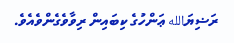ރަޟިޔަالله ޢަންހުގެ ކިބައިން ރިވާވެގެންވެއެވެ.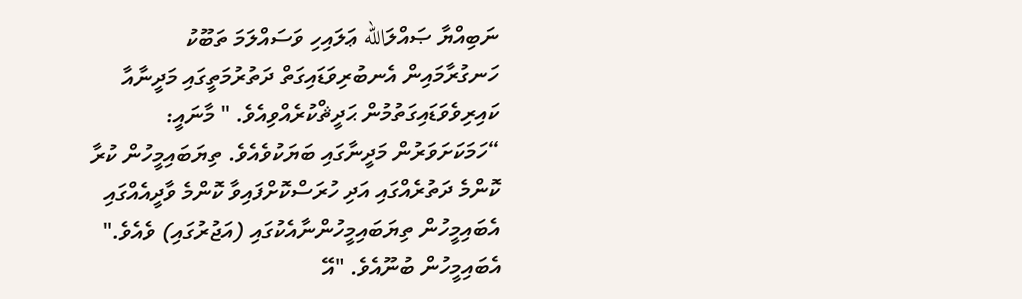ނަބިއްޔާ ޞައްލަالله ޢަލައިހި ވަސައްލަމަ ތަބޫކު ހަނގުރާމައިން އެނބުރިވަޑައިގަތް ދަތުރުމަތީގައި މަދީނާއާ ކައިރިވެވަޑައިގަތުމުން ޙަދީޘްކުރެއްވިއެވެ. " މާނައީ: “ހަމަކަށަވަރުން މަދީނާގައި ބަޔަކުވެއެވެ. ތިޔަބައިމީހުން ކުރާ ކޮންމެ ދަތުރެއްގައި އަދި ހުރަސްކޮށްފައިވާ ކޮންމެ ވާދީއެއްގައި އެބައިމީހުން ތިޔަބައިމީހުންނާއެކުގައި (އަޖުރުގައި) ވެއެވެ." އެބައިމީހުން ބުނޫއެވެ. "އޭ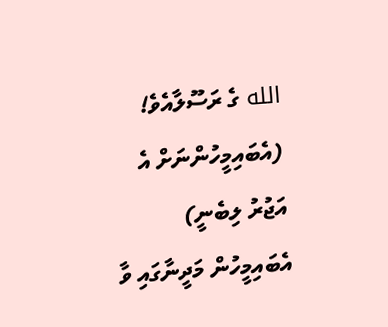الله ގެ ރަސޫލާއެވެ! (އެބައިމީހުންނަށް އެ އަޖުރު ލިބެނީ) އެބައިމީހުން މަދީނާގައި ވާ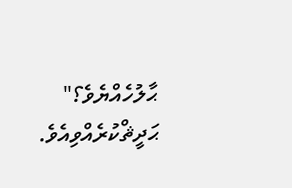ޙާލުހެއްޔެވެ؟" ޙަދީޘްކުރެއްވިއެވެ.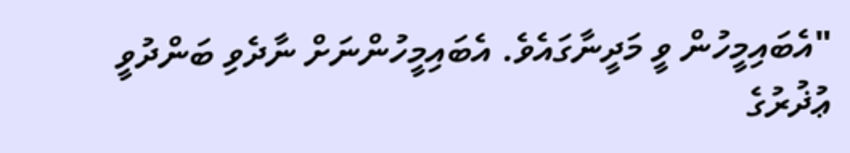"އެބައިމީހުން ވީ މަދީނާގައެވެ. އެބައިމީހުންނަށް ނާދެވި ބަންދުވީ ޢުޛުރުގެ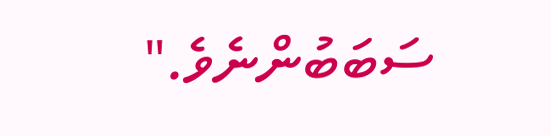ސަބަބުންނެވެ."